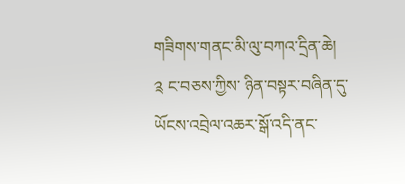གཟིགས་གནང་མི་ལུ་བཀའ་དྲིན་ཆེ།
༉ ང་བཅས་ཀྱིས་ ཉིན་བསྟར་བཞིན་དུ་
ཡོངས་འབྲེལ་འཆར་སྒོ་འདི་ནང་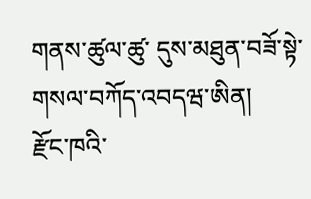གནས་ཚུལ་ཚུ་ དུས་མཐུན་བཟོ་སྟེ་ གསལ་བཀོད་འབདཝ་ཨིན།
རྫོང་ཁའི་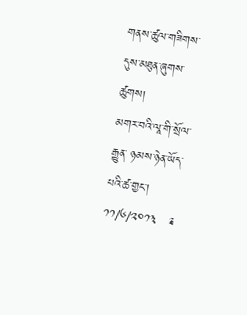གནས་ཚུལ་གཟིགས་ དུས་མཐུན་ཞུགས་ཚུགས།
མགར་བའི་ལཱ་གི་སྲོལ་རྒྱུན་ ཉམས་ཉེན་ཡོད་པའི་ཚ་གྱང་།
༡༡/༦/༢༠༡༣   ༉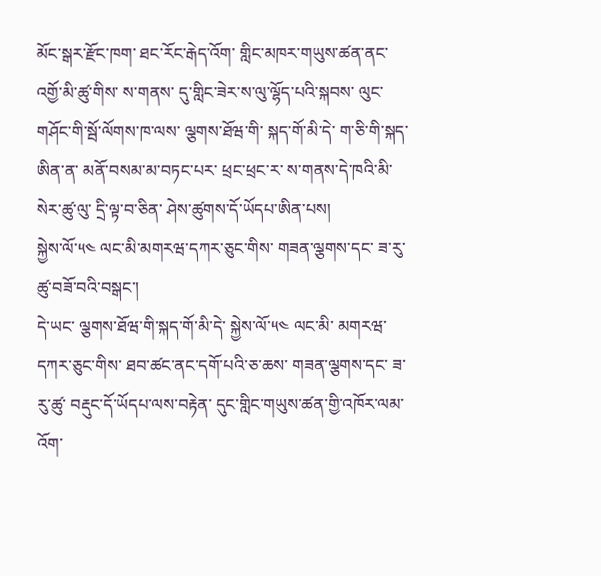མོང་སྒར་རྫོང་ཁག་ ཐང་རོང་རྒེད་འོག་ གླིང་མཁར་གཡུས་ཚན་ནང་འགྱོ་མི་ཚུ་གིས་ ས་གནས་ དུ་གླིང་ཟེར་ས་ལུ་ལྷོད་པའི་སྐབས་ ལུང་གཤོང་གི་སྦོ་ལོགས་ཁ་ལས་ ལྕགས་ཐོཝ་གི་ སྐད་གོ་མི་དེ་ ག་ཅི་གི་སྐད་ཨིན་ན་ མནོ་བསམ་མ་བཏང་པར་ ཕྲང་ཕྲང་ར་ ས་གནས་དེ་ཁའི་མི་སེར་ཚུ་ལུ་ དྲི་ལྟ་བ་ཅིན་ ཤེས་ཚུགས་དོ་ཡོདཔ་ཨིན་པས།
སྐྱེས་ལོ་༥༤ ལང་མི་མགརཝ་དཀར་ཅུང་གིས་ གཟན་ལྕགས་དང་ ཟ་རུ་ཚུ་བཟོ་བའི་བསྒང་།
དེ་ཡང་ ལྕགས་ཐོཝ་གི་སྐད་གོ་མི་དེ་ སྐྱེས་ལོ་༥༤ ལང་མི་ མགརཝ་ དཀར་ཅུང་གིས་ ཐབ་ཚང་ནང་དགོ་པའི་ཅ་ཆས་ གཟན་ལྕགས་དང་ ཟ་རུ་ཚུ་ བརྡུང་དོ་ཡོདཔ་ལས་བརྟེན་ དུང་གླིང་གཡུས་ཚན་གྱི་འཁོར་ལམ་འོག་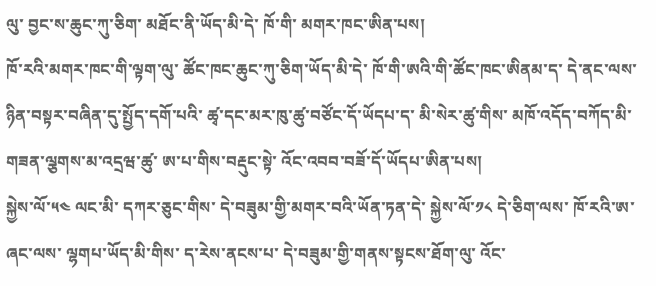ལུ་ བྱང་ས་ཆུང་ཀུ་ཅིག་ མཐོང་ནི་ཡོད་མི་དེ་ ཁོ་གི་ མགར་ཁང་ཨིན་པས།
ཁོ་རའི་མགར་ཁང་གི་ལྟག་ལུ་ ཚོང་ཁང་ཆུང་ཀུ་ཅིག་ཡོད་མི་དེ་ ཁོ་གི་ཨའི་གི་ཚོང་ཁང་ཨིནམ་ད་ དེ་ནང་ལས་ ཉིན་བསྟར་བཞིན་དུ་སྤྱོད་དགོ་པའི་ ཚྭ་དང་མར་ཁུ་ཚུ་བཙོང་དོ་ཡོདཔ་ད་ མི་སེར་ཚུ་གིས་ མཁོ་འདོད་བཀོད་མི་ གཟན་ལྕགས་མ་འདྲཝ་ཚུ་ ཨ་པ་གིས་བརྡུང་སྟེ་ འོང་འབབ་བཟོ་དོ་ཡོདཔ་ཨིན་པས།
སྐྱེས་ལོ་༥༤ ལང་མི་ དཀར་ཅུང་གིས་ དེ་བཟུམ་གྱི་མགར་བའི་ཡོན་ཏན་དེ་ སྐྱེས་ལོ་༡༨ དེ་ཅིག་ལས་ ཁོ་རའི་ཨ་ཞང་ལས་ ལྷགཔ་ཡོད་མི་གིས་ ད་རེས་ནངས་པ་ དེ་བཟུམ་གྱི་གནས་སྟངས་ཐོག་ལུ་ འོང་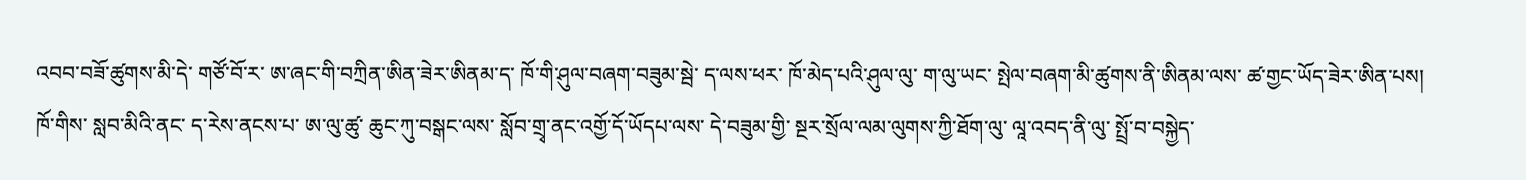འབབ་བཟོ་ཚུགས་མི་དེ་ གཙོ་བོ་ར་ ཨ་ཞང་གི་བཀྲིན་ཨིན་ཟེར་ཨིནམ་ད་ ཁོ་གི་ཤུལ་བཞག་བཟུམ་སྦེ་ ད་ལས་ཕར་ ཁོ་མེད་པའི་ཤུལ་ལུ་ ག་ལུ་ཡང་ སྤེལ་བཞག་མི་ཚུགས་ནི་ཨིནམ་ལས་ ཚ་གྱང་ཡོད་ཟེར་ཨིན་པས།
ཁོ་གིས་ སླབ་མིའི་ནང་ ད་རེས་ནངས་པ་ ཨ་ལུ་ཚུ་ ཆུང་ཀུ་བསྒང་ལས་ སློབ་གྲྭ་ནང་འགྱོ་དོ་ཡོདཔ་ལས་ དེ་བཟུམ་གྱི་ སྔར་སྲོལ་ལམ་ལུགས་ཀྱི་ཐོག་ལུ་ ལཱ་འབད་ནི་ལུ་ སྤྲོ་བ་བསྐྱེད་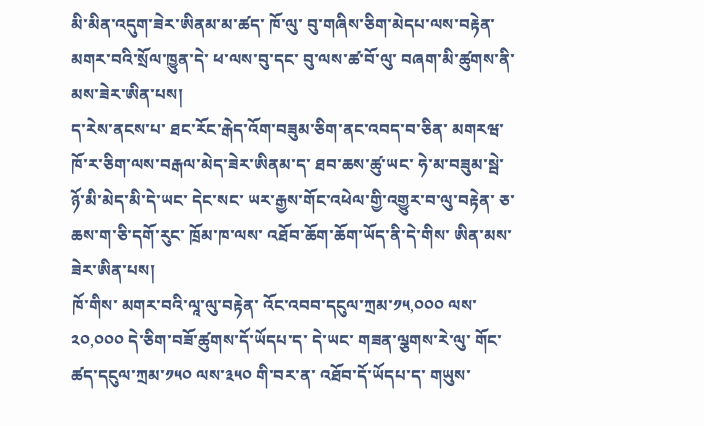མི་མིན་འདུག་ཟེར་ཨིནམ་མ་ཚད་ ཁོ་ལུ་ བུ་གཞིས་ཅིག་མེདཔ་ལས་བརྟེན་ མགར་བའི་སྲོལ་ཁྱུན་དེ་ ཕ་ལས་བུ་དང་ བུ་ལས་ཚ་བོ་ལུ་ བཞག་མི་ཚུགས་ནི་མས་ཟེར་ཨིན་པས།
ད་རེས་ནངས་པ་ ཐང་རོང་རྒེད་འོག་བཟུམ་ཅིག་ནང་འབད་བ་ཅིན་ མགརཝ་ཁོ་ར་ཅིག་ལས་བརྒལ་མེད་ཟེར་ཨིནམ་ད་ ཐབ་ཆས་ཚུ་ཡང་ ཧེ་མ་བཟུམ་སྦེ་ ཉོ་མི་མེད་མི་དེ་ཡང་ དེང་སང་ ཡར་རྒྱས་གོང་འཕེལ་གྱི་འགྱུར་བ་ལུ་བརྟེན་ ཅ་ཆས་ག་ཅི་དགོ་རུང་ ཁྲོམ་ཁ་ལས་ འཐོབ་ཆོག་ཆོག་ཡོད་ནི་དེ་གིས་ ཨིན་མས་ཟེར་ཨིན་པས།
ཁོ་གིས་ མགར་བའི་ལཱ་ལུ་བརྟེན་ འོང་འབབ་དངུལ་ཀྲམ་༡༥,༠༠༠ ལས་༢༠,༠༠༠ དེ་ཅིག་བཟོ་ཚུགས་དོ་ཡོདཔ་ད་ དེ་ཡང་ གཟན་ལྕགས་རེ་ལུ་ གོང་ཚད་དངུལ་ཀྲམ་༡༥༠ ལས་༣༥༠ གི་བར་ན་ འཐོབ་དོ་ཡོདཔ་ད་ གཡུས་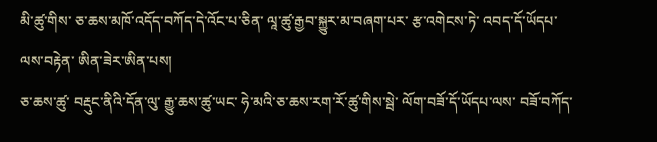མི་ཚུ་གིས་ ཅ་ཆས་མཁོ་འདོད་བཀོད་དེ་འོང་པ་ཅིན་ ལཱ་ཚུ་རྒྱབ་སྐྱུར་མ་བཞག་པར་ རྩ་འགེངས་ཏེ་ འབད་དོ་ཡོདཔ་ལས་བརྟེན་ ཨིན་ཟེར་ཨིན་པས།
ཅ་ཆས་ཚུ་ བརྡུང་ནིའི་དོན་ལུ་ རྒྱུ་ཆས་ཚུ་ཡང་ ཧེ་མའི་ཅ་ཆས་རག་རོ་ཚུ་གིས་སྦེ་ ལོག་བཟོ་དོ་ཡོདཔ་ལས་ བཟོ་བཀོད་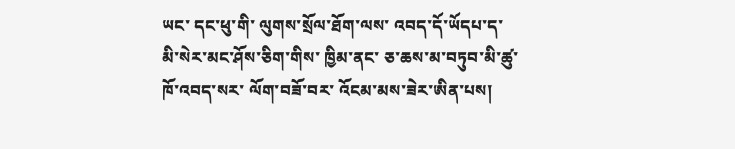ཡང་ དང་ཕུ་གི་ ལུགས་སྲོལ་ཐོག་ལས་ འབད་དོ་ཡོདཔ་ད་ མི་སེར་མང་ཤོས་ཅིག་གིས་ ཁྱིམ་ནང་ ཅ་ཆས་མ་བཏུབ་མི་ཚུ་ ཁོ་འབད་སར་ ལོག་བཟོ་བར་ འོངམ་མས་ཟེར་ཨིན་པས།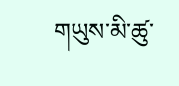གཡུས་མི་ཚུ་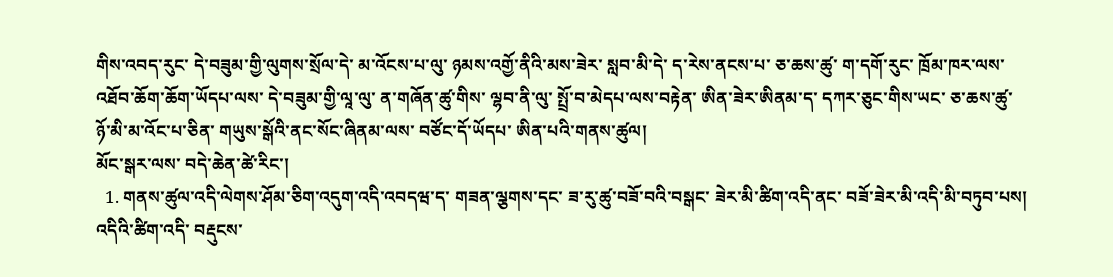གིས་འབད་རུང་ དེ་བཟུམ་གྱི་ལུགས་སྲོལ་དེ་ མ་འོངས་པ་ལུ་ ཉམས་འགྱོ་ནིའི་མས་ཟེར་ སླབ་མི་དེ་ ད་རེས་ནངས་པ་ ཅ་ཆས་ཚུ་ ག་དགོ་རུང་ ཁྲོམ་ཁར་ལས་འཐོབ་ཆོག་ཆོག་ཡོདཔ་ལས་ དེ་བཟུམ་གྱི་ལཱ་ལུ་ ན་གཞོན་ཚུ་གིས་ ལྷབ་ནི་ལུ་ སྤྲོ་བ་མེདཔ་ལས་བརྟེན་ ཨིན་ཟེར་ཨིནམ་ད་ དཀར་ཅུང་གིས་ཡང་ ཅ་ཆས་ཚུ་ ཉོ་མི་མ་འོང་པ་ཅིན་ གཡུས་སྒོའི་ནང་སོང་ཞིནམ་ལས་ བཙོང་དོ་ཡོདཔ་ ཨིན་པའི་གནས་ཚུལ།
མོང་སྒར་ལས་ བདེ་ཆེན་ཚེ་རིང་།
  1. གནས་ཚུལ་འདི་ལེགས་ཤོམ་ཅིག་འདུག་འདི་འབདཝ་ད་ གཟན་ལྕགས་དང་ ཟ་རུ་ཚུ་བཟོ་བའི་བསྒང་ ཟེར་མི་ཚིག་འདི་ནང་ བཟོ་ཟེར་མི་འདི་མི་བཏུབ་པས། འདིའི་ཚིག་འདི་ བརྡུངས་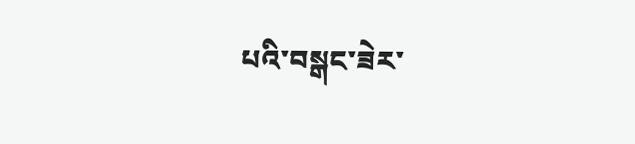པའི་བསྒང་ཟེར་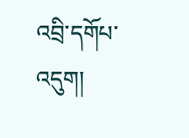འབྲི་དགོཔ་འདུག།